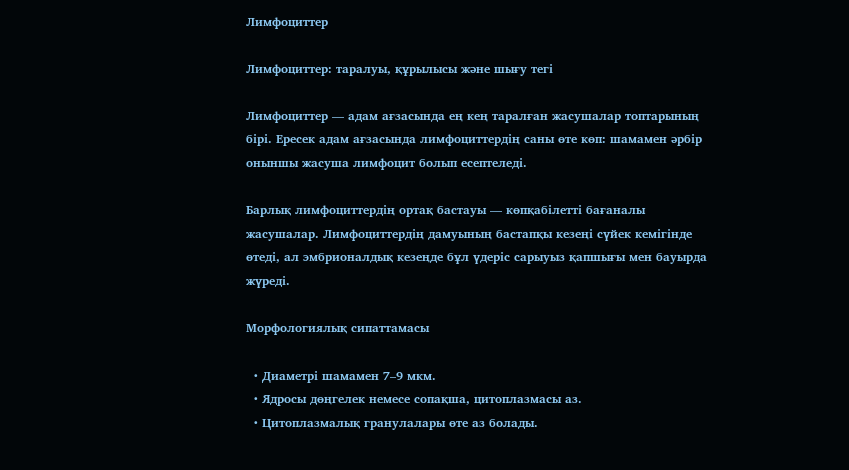Лимфоциттер

Лимфоциттер: таралуы, құрылысы және шығу тегі

Лимфоциттер — адам ағзасында ең кең таралған жасушалар топтарының бірі. Ересек адам ағзасында лимфоциттердің саны өте көп: шамамен әрбір оныншы жасуша лимфоцит болып есептеледі.

Барлық лимфоциттердің ортақ бастауы — көпқабілетті бағаналы жасушалар. Лимфоциттердің дамуының бастапқы кезеңі сүйек кемігінде өтеді, ал эмбрионалдық кезеңде бұл үдеріс сарыуыз қапшығы мен бауырда жүреді.

Морфологиялық сипаттамасы

  • Диаметрі шамамен 7–9 мкм.
  • Ядросы дөңгелек немесе сопақша, цитоплазмасы аз.
  • Цитоплазмалық гранулалары өте аз болады.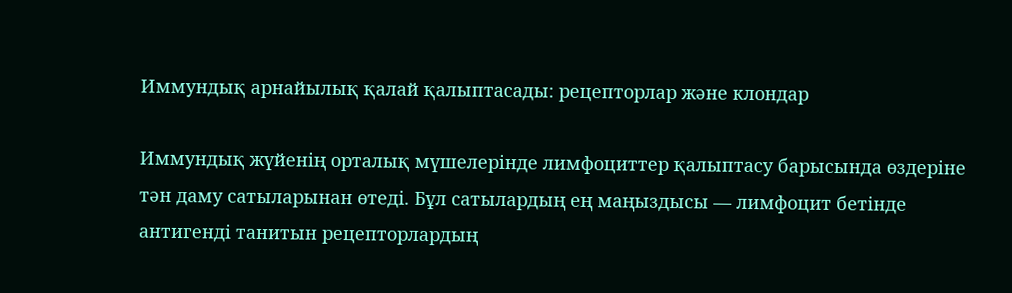Иммундық арнайылық қалай қалыптасады: рецепторлар және клондар

Иммундық жүйенің орталық мүшелерінде лимфоциттер қалыптасу барысында өздеріне тән даму сатыларынан өтеді. Бұл сатылардың ең маңыздысы — лимфоцит бетінде антигенді танитын рецепторлардың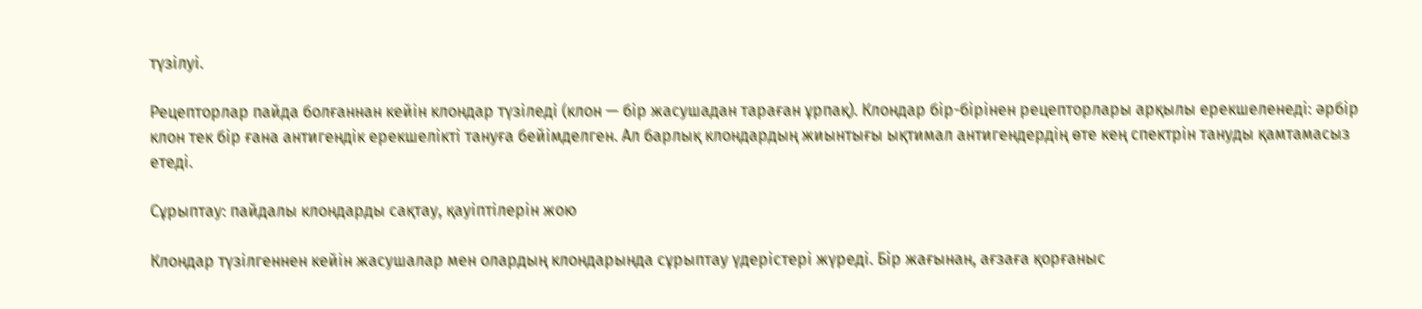түзілуі.

Рецепторлар пайда болғаннан кейін клондар түзіледі (клон — бір жасушадан тараған ұрпақ). Клондар бір-бірінен рецепторлары арқылы ерекшеленеді: әрбір клон тек бір ғана антигендік ерекшелікті тануға бейімделген. Ал барлық клондардың жиынтығы ықтимал антигендердің өте кең спектрін тануды қамтамасыз етеді.

Сұрыптау: пайдалы клондарды сақтау, қауіптілерін жою

Клондар түзілгеннен кейін жасушалар мен олардың клондарында сұрыптау үдерістері жүреді. Бір жағынан, ағзаға қорғаныс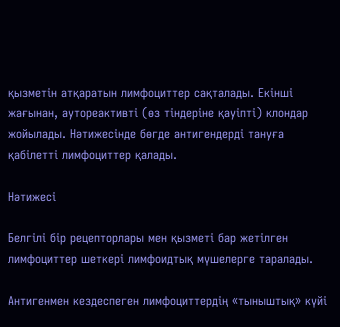қызметін атқаратын лимфоциттер сақталады. Екінші жағынан, аутореактивті (өз тіндеріне қауіпті) клондар жойылады. Нәтижесінде бөгде антигендерді тануға қабілетті лимфоциттер қалады.

Нәтижесі

Белгілі бір рецепторлары мен қызметі бар жетілген лимфоциттер шеткері лимфоидтық мүшелерге таралады.

Антигенмен кездеспеген лимфоциттердің «тыныштық» күйі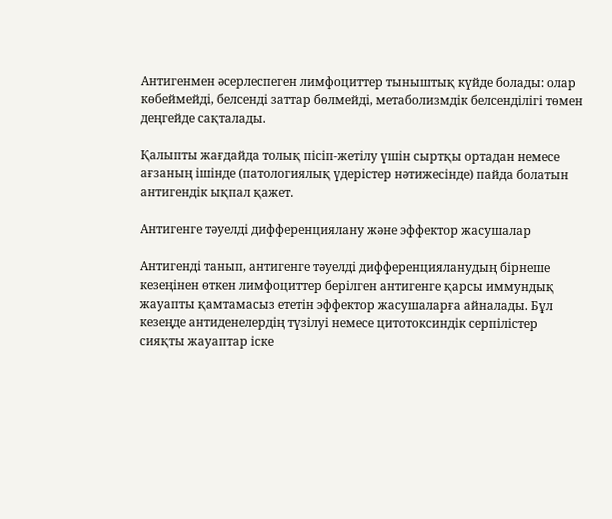Антигенмен әсерлеспеген лимфоциттер тыныштық күйде болады: олар көбеймейді, белсенді заттар бөлмейді, метаболизмдік белсенділігі төмен деңгейде сақталады.

Қалыпты жағдайда толық пісіп-жетілу үшін сыртқы ортадан немесе ағзаның ішінде (патологиялық үдерістер нәтижесінде) пайда болатын антигендік ықпал қажет.

Антигенге тәуелді дифференциялану және эффектор жасушалар

Антигенді танып, антигенге тәуелді дифференцияланудың бірнеше кезеңінен өткен лимфоциттер берілген антигенге қарсы иммундық жауапты қамтамасыз ететін эффектор жасушаларға айналады. Бұл кезеңде антиденелердің түзілуі немесе цитотоксиндік серпілістер сияқты жауаптар іске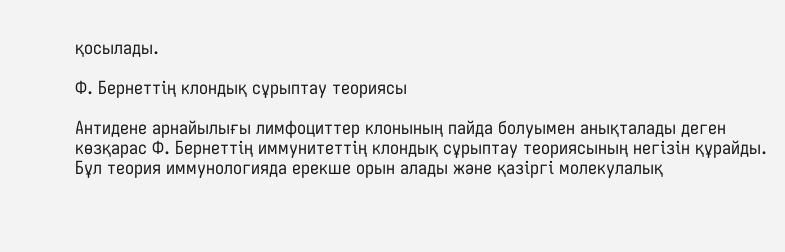қосылады.

Ф. Бернеттің клондық сұрыптау теориясы

Антидене арнайылығы лимфоциттер клонының пайда болуымен анықталады деген көзқарас Ф. Бернеттің иммунитеттің клондық сұрыптау теориясының негізін құрайды. Бұл теория иммунологияда ерекше орын алады және қазіргі молекулалық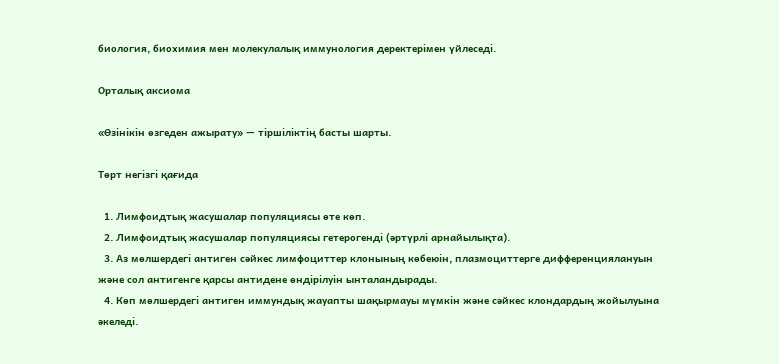биология, биохимия мен молекулалық иммунология деректерімен үйлеседі.

Орталық аксиома

«Өзінікін өзгеден ажырату» — тіршіліктің басты шарты.

Төрт негізгі қағида

  1. Лимфоидтық жасушалар популяциясы өте көп.
  2. Лимфоидтық жасушалар популяциясы гетерогенді (әртүрлі арнайылықта).
  3. Аз мөлшердегі антиген сәйкес лимфоциттер клонының көбеюін, плазмоциттерге дифференциялануын және сол антигенге қарсы антидене өндірілуін ынталандырады.
  4. Көп мөлшердегі антиген иммундық жауапты шақырмауы мүмкін және сәйкес клондардың жойылуына әкеледі.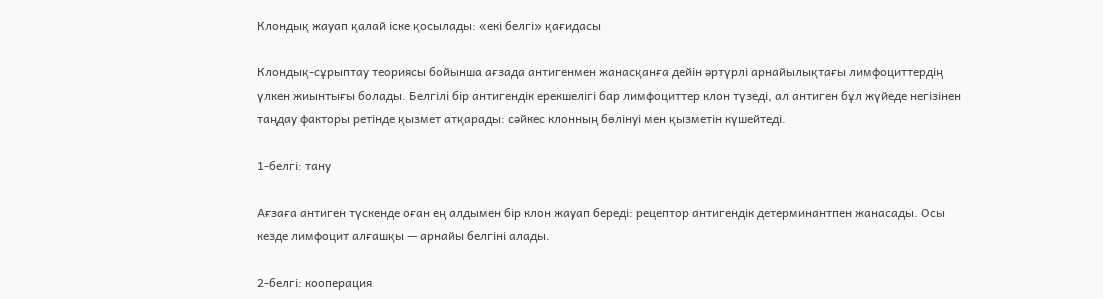Клондық жауап қалай іске қосылады: «екі белгі» қағидасы

Клондық-сұрыптау теориясы бойынша ағзада антигенмен жанасқанға дейін әртүрлі арнайылықтағы лимфоциттердің үлкен жиынтығы болады. Белгілі бір антигендік ерекшелігі бар лимфоциттер клон түзеді, ал антиген бұл жүйеде негізінен таңдау факторы ретінде қызмет атқарады: сәйкес клонның бөлінуі мен қызметін күшейтеді.

1-белгі: тану

Ағзаға антиген түскенде оған ең алдымен бір клон жауап береді: рецептор антигендік детерминантпен жанасады. Осы кезде лимфоцит алғашқы — арнайы белгіні алады.

2-белгі: кооперация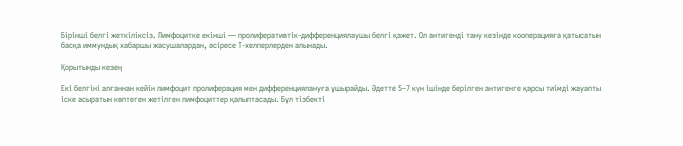Бірінші белгі жеткіліксіз. Лимфоцитке екінші — пролиферативтік-дифференциялаушы белгі қажет. Ол антигенді тану кезінде кооперацияға қатысатын басқа иммундық хабаршы жасушалардан, әсіресе Т-хелперлерден алынады.

Қорытынды кезең

Екі белгіні алғаннан кейін лимфоцит пролиферация мен дифференциялануға ұшырайды. Әдетте 5–7 күн ішінде берілген антигенге қарсы тиімді жауапты іске асыратын көптеген жетілген лимфоциттер қалыптасады. Бұл тізбекті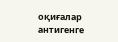оқиғалар антигенге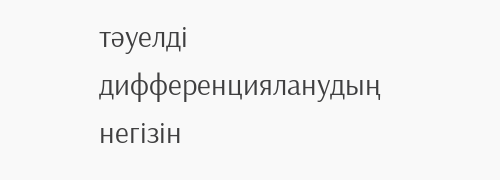тәуелді дифференцияланудың негізін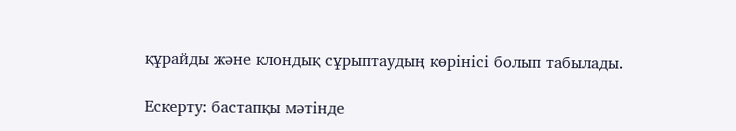құрайды және клондық сұрыптаудың көрінісі болып табылады.

Ескерту: бастапқы мәтінде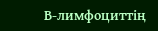В-лимфоциттің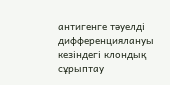антигенге тәуелді дифференциялануы кезіндегі клондық сұрыптау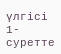үлгісі 1-суретте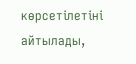көрсетілетіні айтылады,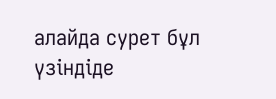алайда сурет бұл үзіндіде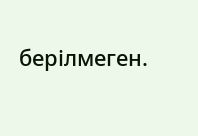берілмеген.